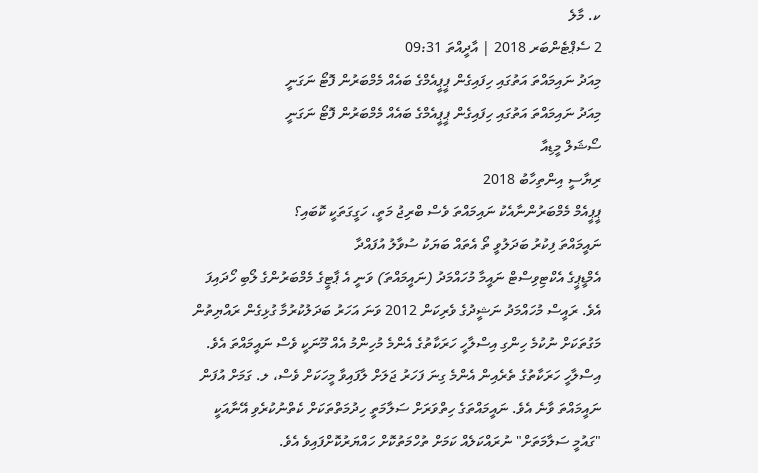ކ. މާލެ
2 ސެޕްޓެންބަރ 2018 | އާދީއްތަ 09:31
މިއަދު ނައިމައްތަ އަތުގައި ހިފައިގެން ޕީޕީއެމްގެ ބައެއް މެމްބަރުން ފޮޓޯ ނަގަނީ
މިއަދު ނައިމައްތަ އަތުގައި ހިފައިގެން ޕީޕީއެމްގެ ބައެއް މެމްބަރުން ފޮޓޯ ނަގަނީ
ސޯޝަލް މީޑިއާ
ރިޔާސީ އިންތިހާބު 2018
ޕީޕީއެމް މެމްބަރުންނާއެކު ނައިމައްތަ ވެސް ބްރިޖު މަތީ، ހަގީގަތަކީ ކޮބައި؟
ނައީމައްތަ ފިކުރު ބަދަލުވީ ތޯ އެތައް ބަޔަކު ސުވާލު އުފައްދާ
އެމްޑީޕީގެ އެކްޓިވިސްޓް ނައީމާ މުހައްމަދު (ނައީމައްތަ) ވަނީ އެ ޕާޓީގެ މެމްބަރުންގެ ލޯބި ހޯދައިފަ އެވެ. ރައީސް މުހައްމަދު ނަޝީދުގެ ވެރިކަން 2012 ވަނަ އަހަރު ބަދަލުކުރުމާ ގުޅިގެން ރައްޔިތުން މަގުތަކަށް ނުކުމެ ހިންގި އިސްލާހީ ހަރަކާތުގެ އެންމެ މުހިންމު އެއް މޫނަކީ ވެސް ނައީމައްތަ އެވެ. އިސްލާހީ ހަރަކާތުގެ ތެރެއިން އެންމެ ގިނަ ފަހަރު ޖަލަށް ލާފައިވާ މީހަކަށް ވެސް، ލ. ގަމަށް އުފަން ނައީމައްތަ ވާނެ އެވެ. ނައީމައްތަގެ ހިތްވަރަށް ސަލާމަތީ ހިދުމަތްތަކަށް ކެތްނުކުރެވި އޭނާއަކީ "ގައުމީ ސަލާމަތަށް" ނުރައްކަލެއް ކަމަށް ތުހްމަތުކޮށް ހައްޔަރުކޮށްފައިވެ އެވެ.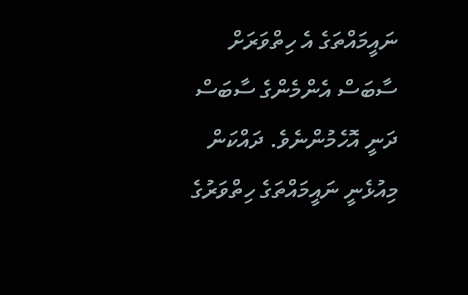ނައީމައްތަގެ އެ ހިތްވަރަށް ސާބަސް އެންމެންގެ ސާބަސް ދަނީ އޮހެމުންނެވެ. ދައްކަން މިއުޅެނީ ނައީމައްތަގެ ހިތްވަރުގެ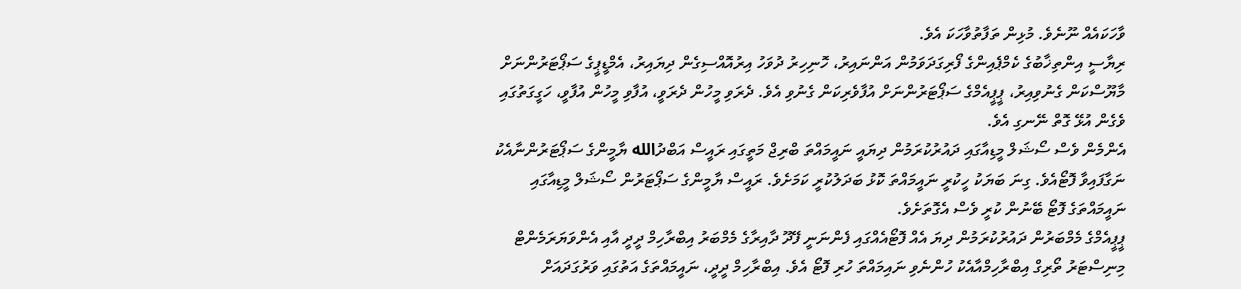ވާހަކައެއް ނޫނެވެ. މުޅިން ތަފާތުވާހަކަ އެވެ.
ރިޔާސީ އިންތިޚާބުގެ ކެމްޕެއިންގެ ފޯރިގަދަވަމުން އަންނައިރު، ހޮނިހިރު ދުވަހު އިރުއޮއްސިގެން ދިޔައިރު، އެމްޑީޕީގެ ސަޕޯޓަރުންނަށް މާޔޫސްކަން ގެނުވިއިރު، ޕީޕީއެމްގެ ސަޕޯޓަރުންނަށް އުފާވެރިކަން ގެނުވި އެވެ. ދެރަވި މީހުން ދެރަވީ، އުފާވި މީހުން އުފާވީ، ހަގީގަތުގައި ވެގެން އުޅޭ ގޮތް ނޭނގި އެވެ.
އެންމެން ވެސް ސޯޝަލް މީޑިއާގައި ދައުރުކުރަމުން ދިޔައީ ނައީމައްތަ ބްރިޖް މަތީގައި ރައީސް އަބްދުالله ޔާމީންގެ ސަޕޯޓަރުންނާއެކު ނަގާފައިވާ ފޮޓޯއެވެ. ގިނަ ބަޔަކު ހީކުރީ ނައީމައްތަ ކޮޅު ބަދަލުކުރީ ކަމަށެވެ. ރައީސް ޔާމީންގެ ސަޕޯޓަރުން ސޯޝަލް މީޑިއާގައި ނައީމައްތަގެ ފޮޓޯ ބޭނުން ކުރީ ވެސް އެގޮތަށެވެ.
ޕީޕީއެމްގެ މެމްބަރުން ދައުރުކުރަމުން ދިޔަ އެއް ފޮޓޯއެއްގައި ފެންނަނީ ފޭދޫ ދާއިރާގެ މެމްބަރު އިބްރާހިމް ދީދީ އާއި އެންވަޔަރަމެންޓް މިނިސްޓަރު ތޯރިގް އިބްރާހިމްއާއެކު ހުންނެވި ނައިމައްތަ ހުރި ފޮޓޯ އެވެ. އިބްރާހިމް ދީދީ، ނައީމައްތަގެ އަތުގައި ވަރުގަދައަށް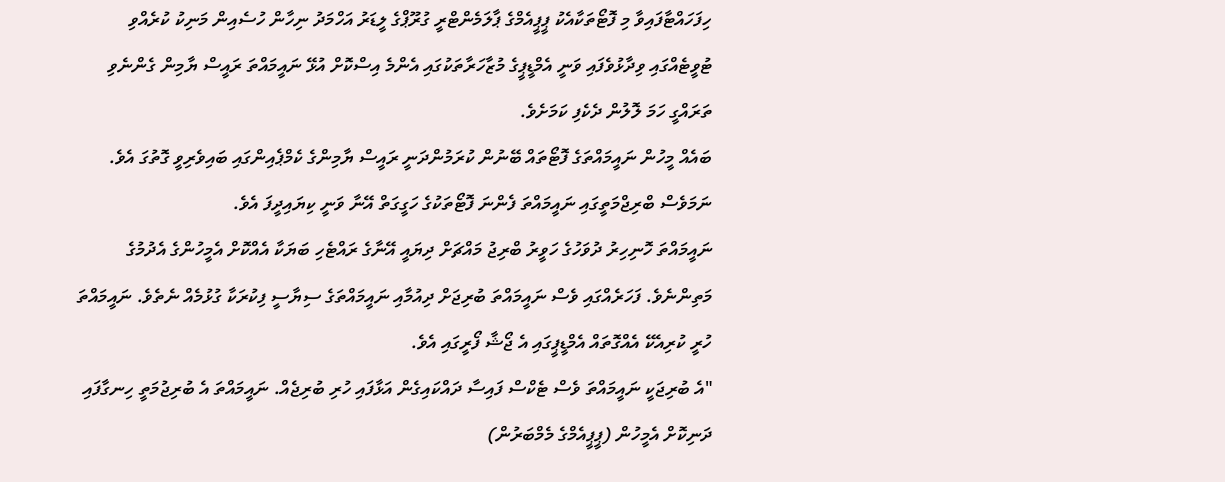ހިފަހައްޓާފައިވާ މި ފޮޓޯތަކާއެކު ޕީޕީއެމްގެ ޕާލަމެންޓްރީ ގުރޫޕްގެ ލީޑަރު އަހްމަދު ނިހާން ހުސެއިން މަނިކު ކުރެއްވި ޓުވީޓެއްގައި ވިދާޅުވެފައި ވަނީ އެމްޑީޕީގެ މުޒާހަރާތަކުގައި އެންމެ އިސްކޮށް އުޅޭ ނައީމައްތަ ރައީސް ޔާމިން ގެންނެވި ތަރައްގީ ހަމަ ލޮލުން ދެކެފި ކަމަށެވެ.
ބައެއް މީހުން ނައީމައްތަގެ ފޮޓޯތައް ބޭނުން ކުރަމުންދަނީ ރައީސް ޔާމިންގެ ކެމްޕެއިންގައި ބައިވެރިވީ ގޮތުގަ އެވެ. ނަމަވެސް ބްރިޖްމަތީގައި ނައީމައްތަ ފެންނަ ފޮޓޯތަކުގެ ހަގީގަތް އޭނާ ވަނީ ކިޔައިދީފަ އެވެ.
ނައީމައްތަ ހޮނިހިރު ދުވަހުގެ ހަވީރު ބްރިޖު މައްޗަށް ދިޔައީ އޭނާގެ ރައްޓެހި ބަޔަކާ އެއްކޮށް އެމީހުންގެ އެދުމުގެ މަތިންނެވެ. ފަހަރެއްގައި ވެސް ނައީމައްތަ ބުރިޖަށް ދިއުމާއި ނައީމައްތަގެ ސިޔާސީ ފިކުރަކާ ގުޅުމެއް ނެތެވެ. ނައީމައްތަ ހުރީ ކުރިއެކޭ އެއްގޮތައް އެމްޑީޕީގައި އެ ޖޯޝާ ފޯރީގައި އެވެ.
"އެ ބުރިޖަކީ ނައީމައްތަ ވެސް ޓެކްސް ފައިސާ ދައްކައިގެން އަޅާފައި ހުރި ބުރިޖެއް. ނައީމައްތަ އެ ބުރިޖުމަތީ ހިނގާފައި ދަނިކޮށް އެމީހުން (ޕީޕީއެމްގެ މެމްބަރުން)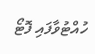ހުއްޓުވާފައި ފޮޓޯ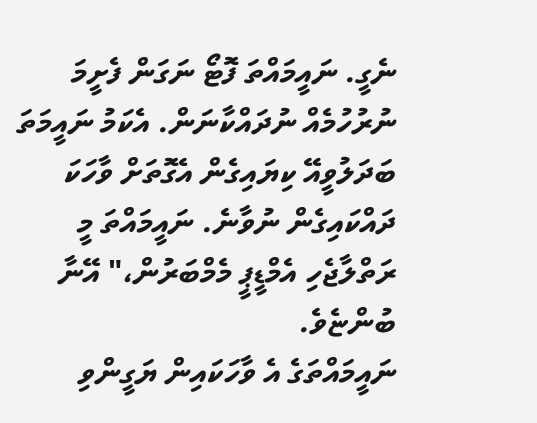ނެގީ. ނައީމައްތަ ފޮޓޯ ނަގަން ފެށީމަ ނުރުހުމެއް ނުދައްކާނަން. އެކަމު ނައީމަތަ ބަދަލުވީއޭ ކިޔައިގެން އެގޮތަށް ވާހަކަ ދައްކައިގެން ނުވާނެ. ނައީމައްތަ މީ ރަތްލާޖެހި އެމްޑީޕީ މެމްބަރުން،" އޭނާ ބުންޏެވެ.
ނައީމައްތަގެ އެ ވާހަކައިން ޔަގީންވި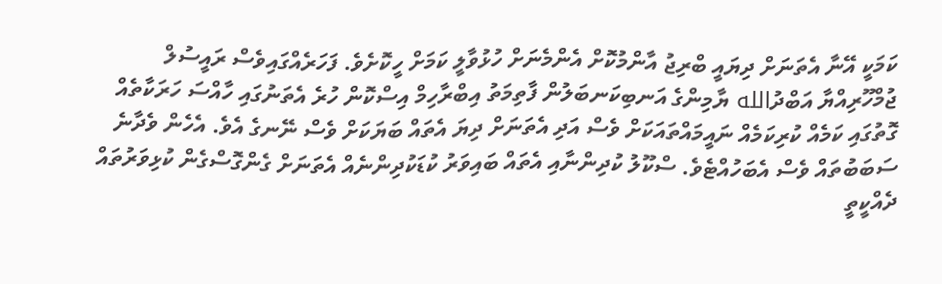ކަމަކީ އޭނާ އެތަނަށް ދިޔައީ ބްރިޖު އާންމުކޮށް އެންމެނަށް ހުޅުވާލީ ކަމަށް ހީކޮށެވެ. ފަހަރެއްގައިވެސް ރައީސުލް ޖުމްހޫރިއްޔާ އަބްދުالله ޔާމިންގެ އަނބިކަނބަލުން ފާތިމަތު އިބްރާހިމް އިސްކޮން ހުރެ އެތަނުގައި ހާއްސަ ހަރަކާތެއް ގޮތުގައި ކަމެއް ކުރިކަމެއް ނައީމައްތައަކަށް ވެސް އަދި އެތަނަށް ދިޔަ އެތައް ބަޔަކަށް ވެސް ނޭނގެ އެވެ. އެހެން ވެދާނެ ސަބަބުތައް ވެސް އެބަހުއްޓެވެ. ސްކޫލު ކުދިންނާއި އެތައް ބައިވަރު ކުޑަކުދިންނެއް އެތަނަށް ގެންގޮސްގެން ކުޅިވަރުތައް ދެއްކީތީ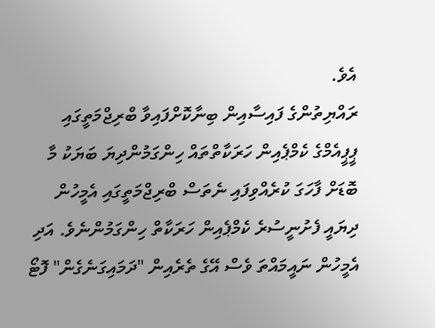އެވެ.
ރައްޔިތުންގެ ފައިސާއިން ބިނާކޮށްފައިވާ ބްރިޖްމަތީގައި ޕީޕީއެމްގެ ކެމްޕެއިން ހަރަކާތްތައް ހިންގަމުންދިޔަ ބަޔަކު މާ ބޮޑަށް ފާހަގަ ކުރެއްވިފައި ނެތަސް ބްރިޖްމަތީގައި އެމީހުން ދިޔައީ ފެށުނީސުރެ ކެމްޕެއިން ހަރަކާތް ހިންގަމުންނެވެ. އަދި އެމީހުން ނައީމައްތަ ވެސް އޭގެ ތެރެއިން "ދަމައިގަނެގެން" ފޮޓޯ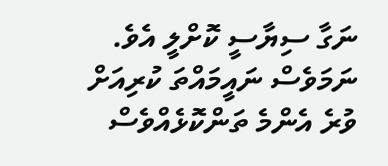ނަގާ ސިޔާސީ ކޮށްލީ އެވެ. ނަމަވެސް ނައީމައްތަ ކުރިއަށް ވުރެ އެންމެ ތަންކޮޅެއްވެސް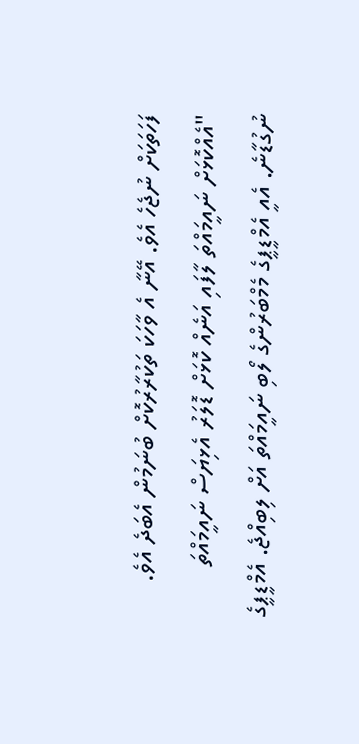ފަހަތަކަށް ނުޖެހެ އެވެ. އޭނާ އެ ވާހަކަ ތަކުރާރުކޮށް ބުނަމުން އެބަދެ އެވެ.
"އެއްކޮޅަށް ނައީމައްތަ ލާފައި އަނެއް ކޮޅަށް ޑޮލަރު އެޅިޔަސް ނައީމައްތަ ނުގުޑާނެ. އެއީ އެމްޑީޕީގެ މެމްބަރުންގެ ލޯބި ނައީމައްތަ އަށް ލިބިއްޖެ. އެމްޑީޕީގެ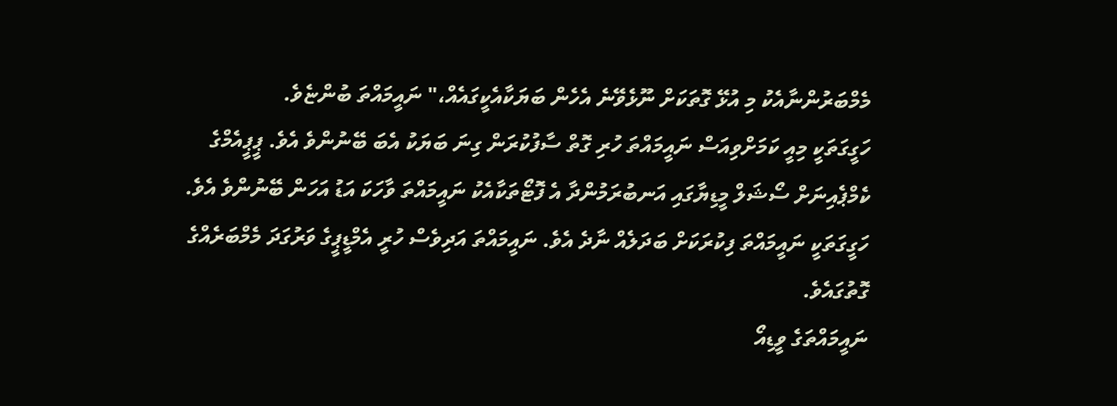މެމްބަރުންނާއެކު މި އުޅޭ ގޮތަކަށް ނޫޅެވޭނެ އެހެން ބަޔަކާއެކީގައެއް،" ނައީމައްތަ ބުންޏެވެ.
ހަގީގަތަކީ މިއީ ކަމަށްވިއަސް ނައީމައްތަ ހުރި ގޮތް ސާފުކުރަން ގިނަ ބަޔަކު އެބަ ބޭނުންވެ އެވެ. ޕީޕީއެމްގެ ކެމްޕެއިނަށް ސޯޝަލް މީޑިޔާގައި އަނބުރަމުންދާ އެ ފޮޓޯތަކާއެކު ނައީމައްތަ ވާހަކަ އަޑު އަހަން ބޭނުންވެ އެވެ. ހަގީގަތަކީ ނައީމައްތަ ފިކުރަކަށް ބަދަލެއް ނާދެ އެވެ. ނައީމައްތަ އަދިވެސް ހުރީ އެމްޑީޕީގެ ވަރުގަދަ މެމްބަރެއްގެ ގޮތުގައެވެ.
ނައީމައްތަގެ ވީޑިއޯ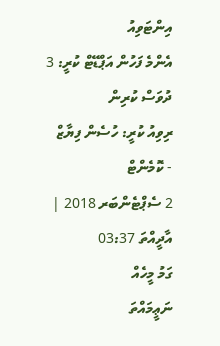އިންޓަވިއު
އެންމެ ފަހުން އަޕްޑޭޓް ކުރީ: 3 ދުވަސް ކުރިން
ރިވިއު ކުރީ: ހުސެން ފިޔާޒް
- ކޮމެންޓް
2 ސެޕްޓެންބަރ 2018 | އާދީއްތަ 03:37
ގަމު މީހެއް
ނަޢީމައްތަ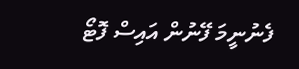ފެނުނީމަ ފޭނުން އައިސް ފޮޓޯ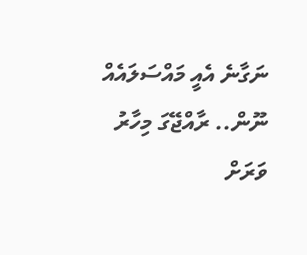ނަގާނެ އެއީ މައްސަލައެއް ނޫން.. ރާއްޖޭގަ މިހާރު ވަރަށް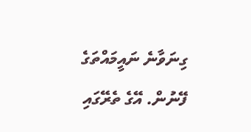ގިނަވާނެ ނައީމައްތަގެ ފޭނުން. އޭގެ ތެރޭގައި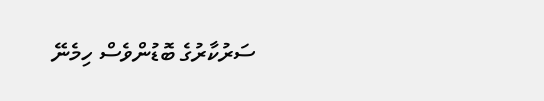ސަރުކާރުގެ ބޮޑުންވެސް ހިމެނޭ